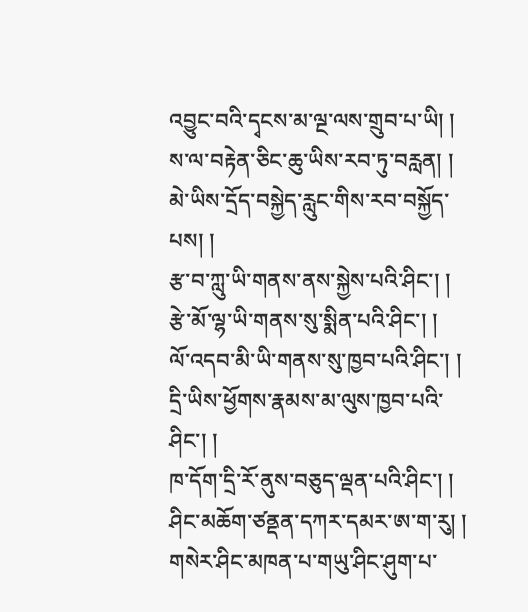འབྱུང་བའི་དྭངས་མ་ལྔ་ལས་གྲུབ་པ་ཡི། །
ས་ལ་བརྟེན་ཅིང་ཆུ་ཡིས་རབ་ཏུ་བརླན། །
མེ་ཡིས་དྲོད་བསྐྱེད་རླུང་གིས་རབ་བསྐྱོད་པས། །
རྩ་བ་ཀླུ་ཡི་གནས་ནས་སྐྱེས་པའི་ཤིང་། །
རྩེ་མོ་ལྷ་ཡི་གནས་སུ་སྨིན་པའི་ཤིང་། །
ལོ་འདབ་མི་ཡི་གནས་སུ་ཁྱབ་པའི་ཤིང་། །
དྲི་ཡིས་ཕྱོགས་རྣམས་མ་ལུས་ཁྱབ་པའི་ཤིང་། །
ཁ་དོག་དྲི་རོ་ནུས་བཅུད་ལྡན་པའི་ཤིང་། །
ཤིང་མཆོག་ཙནྡན་དཀར་དམར་ཨ་ག་རུ། །
གསེར་ཤིང་མཁན་པ་གཡུ་ཤིང་ཤུག་པ་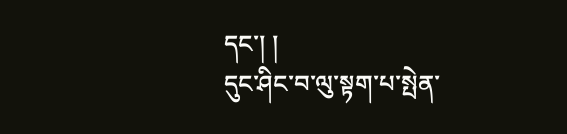དང་། །
དུང་ཤིང་བ་ལུ་སྟག་པ་སྤེན་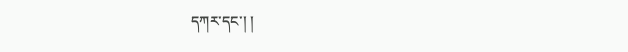དཀར་དང་། །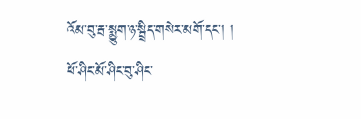འོམ་བུ་རྦ་སྨྱུག་ཉ་སྦྲིད་གསེར་མགོ་དང་། །
ཕོ་ཤིང་མོ་ཤིང་བུ་ཤིང་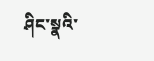ཤིང་སྣའི་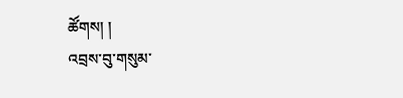ཚོགས། །
འབྲས་བུ་གསུམ་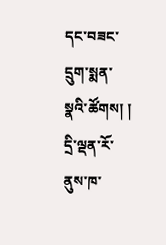དང་བཟང་དྲུག་སྨན་སྣའི་ཚོགས། །
དྲི་ལྡན་རོ་ནུས་ཁ་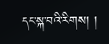དང་སྐ་བའི་རིགས། །